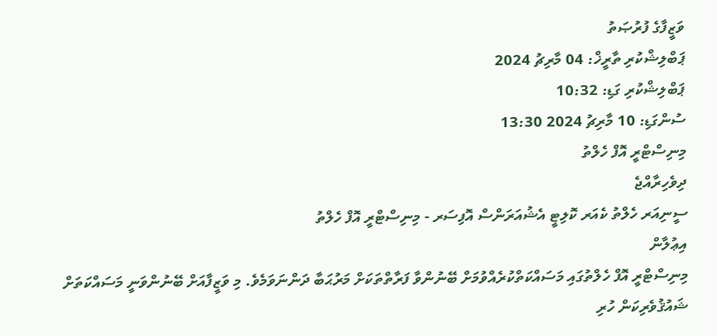ވަޒީފާގެ ފުރުޞަތު
ޕަބްލިޝްކުރި ތާރީޚް: 04 މާރިޗު 2024
ޕަބްލިޝްކުރި ގަޑި: 10:32
ސުންގަޑި: 10 މާރިޗު 2024 13:30
މިނިސްޓްރީ އޮފް ހެލްތު
ދިވެހިރާއްޖެ
ސީނިއަރ ހެލްތު ކެއަރ ކޮލިޓީ އެޝުއަރަންސް އޮފިސަރ - މިނިސްޓްރީ އޮފް ހެލްތު
އިޢުލާން
މިނިސްޓްރީ އޮފް ހެލްތުގައި މަސައްކަތްކުރެއްވުމަށް ބޭނުންވާ ފަރާތްތަކަށް މަރުޙަބާ ދަންނަވަމެވެ. މި ވަޒީފާއަށް ބޭނުންވަނީ މަސައްކަތަށް
ޝައުޤުވެރިކަން ހުރި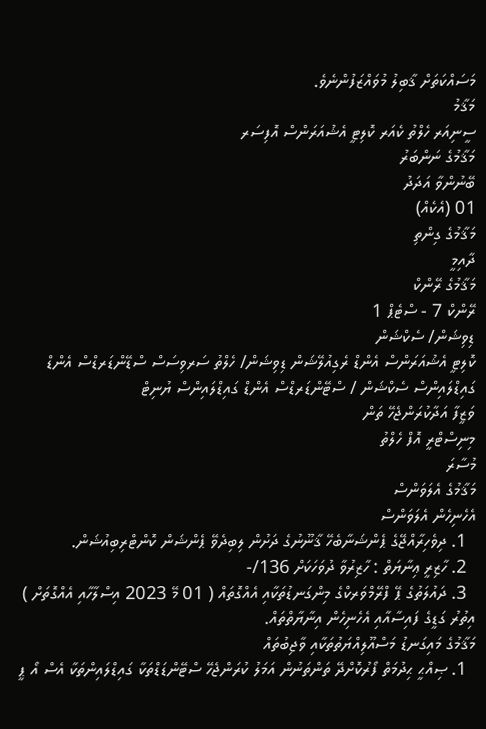މަސައްކަތަށް ޤާބިލު މުވައްޒަފުންނެވެ.
މަޤާމު
ސީނިއަރ ހެލްތު ކެއަރ ކޮލިޓީ އެޝުއަރަންސް އޮފިސަރ
މަޤާމުގެ ނަންބަރު
ބޭނުންވާ އަދަދު
01 (އެކެއް)
މަޤާމުގެ ގިންތި
ދާއިމީ
މަޤާމުގެ ރޭންކް
ރޭންކް 7 - ސްޓެޕް 1
ޑިވިޝަން/ ސެކްޝަން
ކޮލިޓީ އެޝުއަރަންސް އެންޑް ރެގިއުލޭޝަން ޑިވިޝަން/ ހެލްތު ސަރވިސަސް ސްޑޭންޑަރޑްސް އެންޑް ގައިޑްލައިންސް ސެކްޝަން / ސްޓޭންޑަރޑްސް އެންޑް ގައިޑްލައިންސް ޔުނިޓް
ވަޒީފާ އަދާކުރަންޖެހޭ ތަން
މިނިސްޓްރީ އޮފް ހެލްތު
މުސާރަ
މަޤާމުގެ އެލަވަންސް
އެހެނިހެން އެލަވަންސް
  1. ދިވެހިރާއްޖޭގެ ޕެންޝަނާބެހޭ ޤާނޫނުގެ ދަށުން ލިބިދެވޭ ޕެންޝަން ކޮންޓްރިބިއުޝަން.
  2. ހާޒިރީ ޢިނާޔަތް : ހާޒިރުވާ ދުވަހަކަށް 136/-
  3. ދައުލަތުގެ ޕޭ ފްރޭމްވަރކްގެ މިންގަނޑުތަކާއި އެއްގޮތައް ( 01 މޭ 2023 އިސްލާހާއި އެއްގޮތަށް ) އިތުރު ގަޑީގެ ފައިސާއާއި އެހެނިހެން އިނާޔާތްތައް.
މަޤާމުގެ މައިގަނޑު މަސްއޫލިއްޔަތުތަކާއި ވާޖިބުތައް
  1. ޞިއްޙީ ޙިދުމަތް ފޯރުކޮށްދޭ ތަންތަނުން އަމަލު ކުރަންޖެހޭ ސްޓޭންޑަޑްތަކާ ގައިޑްލައިންތަކާ އެސް އޯ ޕީ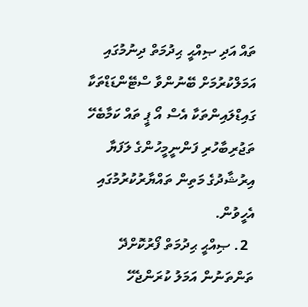ތައް އަދި ޞިއްޙީ ޙިދުމަތް ދިނުމުގައި އަމަލްކުރުމަށް ބޭނުންވާ ސްޓޭންޑަޑްތަކާ ގައިޑްލައިންތަކާ އެސް އޯ ޕީ ތައް ކަމާބެހޭ ތަޖުރިބާހުރި ފަންނީމީހުންގެ ލަފަޔާ އިރުޝާދުގެ މަތިން ތައްޔާރުކުރުމުގައި އެހީވުން.
  2. ޞިއްޙީ ޙިދުމަތް ފޯރުކޮށްދޭ ތަންތަނުން އަމަލު ކުރަންޖެހޭ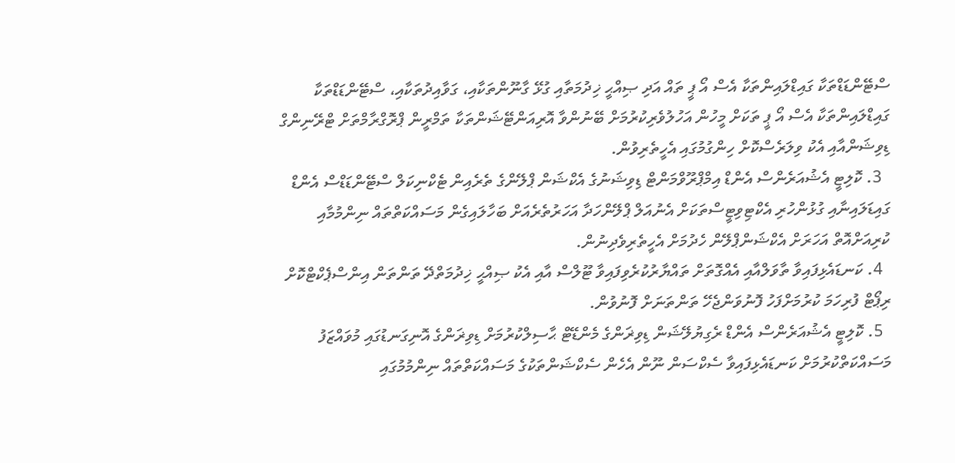ސްޓޭންޑަޑްތަކާ ގައިޑްލައިންތަކާ އެސް އޯ ޕީ ތައް އަދި ޞިއްޙީ ޚިދުމަތާއި ގުޅޭ ގާނޫންތަކާއި، ގަވާއިދުތަކާއި، ސްޓޭންޑަޑްތަކާ ގައިޑްލައިންތަކާ އެސް އޯ ޕީ ތަކަށް މީހުން އަހުލުވެރިކުރުމަށް ބޭނުންވާ އޮރިއަންޓޭޝަންތަކާ ތަމްރީން ޕްރޮގްރާމްތަށް ޓްރޭނިންގް ޑިވިޝަންއާއި އެކު ވިލަރެސްކޮށް ހިންގުމުގައި އެހީތެރިވުން.
  3. ކޮލިޓީ އެޝުއަރެންސް އެންޑް އިމްޕްރޫވްމަންޓް ޑިވިޝަނުގެ އެކްޝަން ޕްލޭންގެ ތެރެއިން ޓެކްނިކަލް ސްޓޭންޑަޑްސް އެންޑް ގައިޑަލައިނާއި ގުޅުންހުރި އެކްޓިވިޓީސްތަކަށް އެނުއަލް ޕްލޭންހަދާ އަހަރުތެރެއަށް ބަހާލައިގެން މަސައްކަތްތައް ނިންމުމާއި ކުރިއަށްއޮތް އަހަރަށް އެކްޝަންޕްލޭން ހެދުމަށް އެހީތެރިވެދިނުން.
  4. ކަނޑައެޅިފައިވާ ތާވަލްއާއި އެއްގޮތަށް ތައްޔާރުކުރެވިފައިވާ ޓޫލްސް އާއި އެކު ޞިއްޙީ ޚިދުމަތްދޭ ތަންތަން އިންސްޕެކްޓްކޮށް ރިޕޯޓް ފުރިހަމަ ކުރުމަށްފަހު ފޮނުވަންޖެހޭ ތަންތަނަށް ފޮނުވުން.
  5. ކޮލިޓީ އެޝުއަރެންސް އެންޑް ރެގިޔުލޭޝަން ޑިވިޜަންގެ މެންޑޭޓް ޙާސިލްކުރުމަށް ޑިވިޜަންގެ އޮނިގަނޑުގައި މުވައްޒަފު މަސައްކަތްކުރުމަށް ކަނޑައެޅިފައިވާ ސެކްސަން ނޫން އެހެން ސެކްޝަންތަކުގެ މަސައްކަތްތައް ނިންމުމުގައި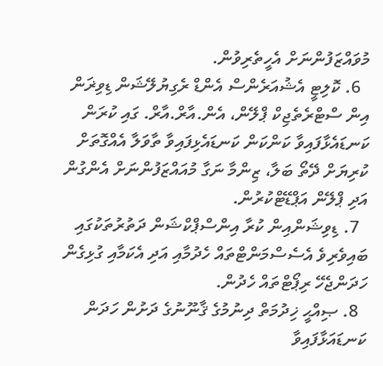މުވައްޒަފުންނަށް އެހީތެރިވުން.
  6. ކޮލިޓީ އެޝުއަރެންސް އެންޑް ރެގިޔުލޭޝަން ޑިވިޜަން އިން ސްޓްރެތެޖިކް ޕްލޭން، އެން.އާރް.އާރް. ގައި ކުރަން ކަނޑައެޅާފައިވާ ކަންކަން ކަނޑައެޅިފައިވާ ތާވަލާ އެއްގޮތަށް ކުރިޔަށް ދޭތޯ ބަލާ، ޒިންމާ ނަގާ މުއައްޒަފުންނަށް އެންގުން އަދި ޕްލޭން އަޕްޑޭޓްކުރުން.
  7. ޑިވިޝަންއިން ކުރާ އިންސްޕްކްޝަން ދަތުރުތަކުގައި ބައިވެރިވެ އެސެސްމަންޓްތައް ހެދުމާއި އަދި އެކަމާއި ގުޅިގެން ހަދަންޖެހޭ ރިޕޯޓްތައް ހެދުން.
  8. ޞިއްޙީ ޚިދުމަތް ދިނުމުގެ ޤާނޫނުގެ ދަށުން ހަދަން ކަނޑައަޅާފައިވާ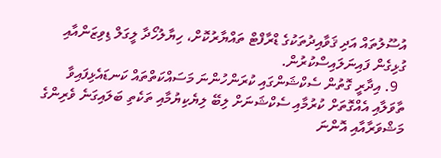އުސޫލުތައް އަދި ޤަވާއިދުތަކުގެ ޑްރާފްޓް ތައްޔާރުކޮށް، ހިޔާލުހޯދާ ލީގަލް ޑިވިޒަންއާއި ގުޅިގެން ފައިނަލައިސްކުރުން.
  9. އިދާރީ ގޮތުން ސެކްޝަންގައި ކުރަންހުންނަ މަސައްކަތްތައް ކަނޑައެޅިފައިވާ ތާވަލާއި އެއްގޮތަށް ކުރުމާއި ސެކްޝަނަށް ލިބޭ ލިޔެކިޔުމާއި ތަކެތި ބަލައިގަނެ ވެރިންގެ މަޝްވަރާއާއި އޮންނަ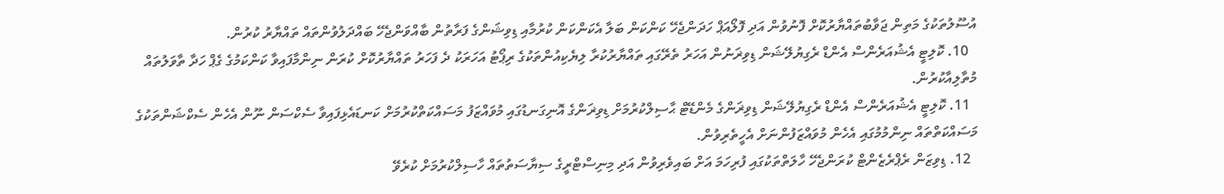އުސޫލުތަކުގެ މަތިން ޖަވާބުތައްޔާރުކޮށް ފޮނުވުން އަދި ފޮލޯއަޕް ހަދަންޖެހޭ ކަންކަން ބަލާ އެކަންކަން ކުރުމާއި ޑިވިޝަންގެ ފަރާތުން ބާއްވަންޖެހޭ ބައްދަލުވުންތައް ތައްޔާރު ކުރުން.
  10. ކޮލިޓީ އެޝުއަރެންސް އެންޑް ރެގިޔުލޭޝަން ޑިވިޜަނުން އަހަރު ތެރޭގައި ތައްޔާރުކުރާ ލިޔެކިއުންތަކުގެ ރިޕޯޓު އަހަރަކު ދެ ފަހަރު ތައްޔާރުކޮށް ކުރަން ނިންމާފައިވާ ކަންކަމުގެ ގެޕް ހަދާ ތާވަލުތައް މުތާލިއާކުރުން.
  11. ކޮލިޓީ އެޝުއަރެންސް އެންޑް ރެގިޔުލޭޝަން ޑިވިޜަންގެ މެންޑޭޓް ޙާސިލްކުރުމަށް ޑިވިޜަންގެ އޮނިގަނޑުގައި މުވައްޒަފު މަސައްކަތްކުރުމަށް ކަނޑައެޅިފައިވާ ސެކްސަން ނޫން އެހެން ސެކްޝަންތަކުގެ މަސައްކަތްތައް ނިންމުމުގައި އެހެން މުވައްޒަފުންނަށް އެހީތެރިވުން.
  12. ޑިވިޒަން ރެޕްރެޒެންޓް ކުރަންޖެހޭ ހާލަތްތަކުގައި ފުރިހަމަ އަށް ބައިވެރިވުން އަދި މިނިސްޓްރީގެ ސިޔާސަތުތައް ހާސިލްކުރުމަށް ކުރެވޭ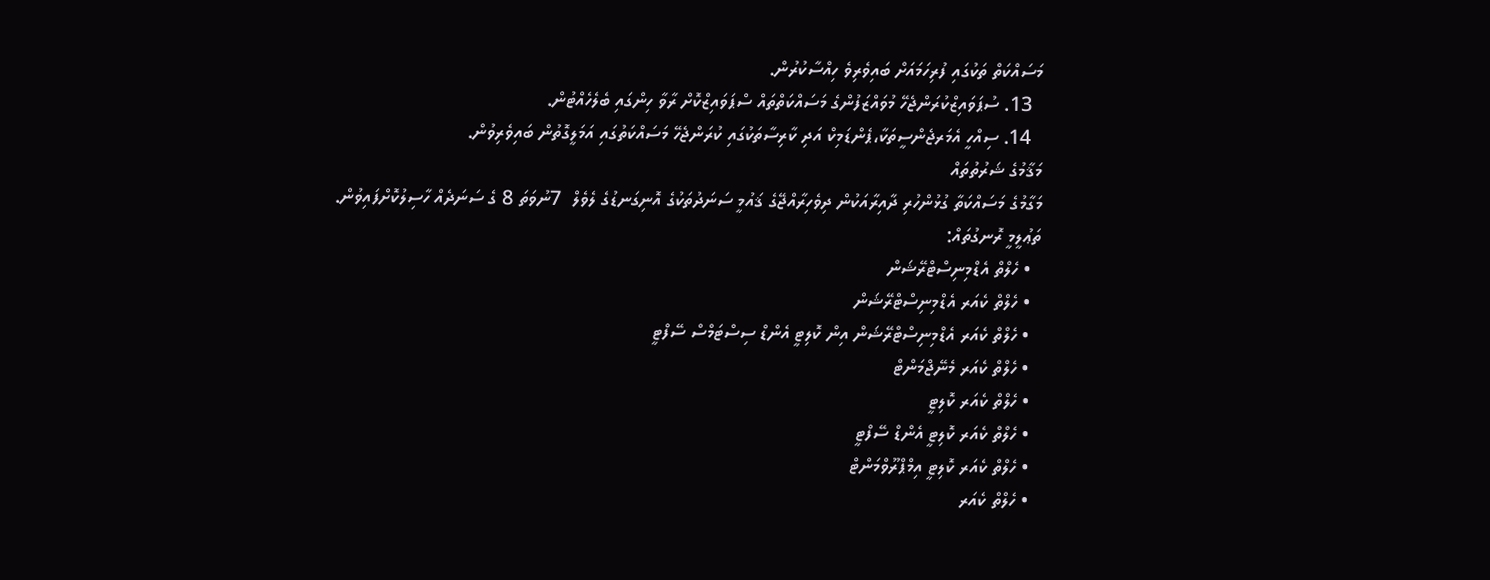މަސައްކަތް ތަކުގައި ފުރިހަމައަށް ބައިވެރިވެ ހިއްސާކުރުން.
  13. ސުޕަވައިޒްކުރަންޖެހޭ މުވައްޒަފުންގެ މަސައްކަތްތައް ސްޕަވައިޒްކޮށް ރާވާ ހިންގައި ބެލެހެއްޓުން.
  14. ސިއްހީ އެމަރޖެންސީތަކާ،ޕެންޑަމިކް އަދި ކާރިސާތަކުގައި ކުރަންޖެހޭ މަސައްކަތުގައި އަމަލީގޮތުން ބައިވެރިވުން.
މަޤާމުގެ ޝަރުތުތައް
މަގާމުގެ މަސައްކަތާ ގުޅުންހުރި ދާއިރާއަކުން ދިވެހިރާއްޖޭގެ ޤައުމީ ސަނަދުތަކުގެ އޮނިގަނޑުގެ ލެވެލް  7ނުވަތަ 8 ގެ ސަނަދެއް ހާސިލުކޮށްފައިވުން.
ތަޢުލީމީ ރޮނގުތައް:
  • ހެލްތް އެޑްމިނިސްޓްރޭޝަން
  • ހެލްތް ކެއަރ އެޑްމިނިސްޓްރޭޝަން
  • ހެލްތް ކެއަރ އެޑްމިނިސްޓްރޭޝަން އިން ކޮލިޓީ އެންޑް ސިސްޓަމްސް ސޭފްޓީ
  • ހެލްތް ކެއަރ މެނޭޖްމަންޓް
  • ހެލްތް ކެއަރ ކޮލިޓީ
  • ހެލްތް ކެއަރ ކޮލިޓީ އެންޑް ސޭފްޓީ
  • ހެލްތް ކެއަރ ކޮލިޓީ އިމްޕްރޫވްމަންޓް
  • ހެލްތް ކެއަރ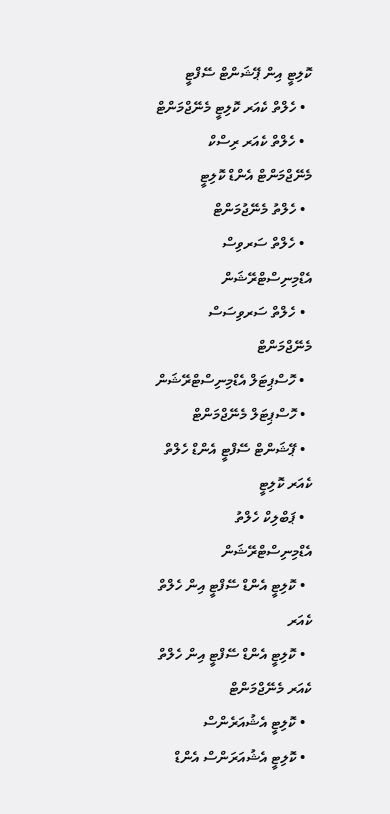ކޮލިޓީ އިން ޕޭޝަންޓް ސޭފްޓީ
  • ހެލްތް ކެއަރ ކޮލިޓީ މެނޭޖްމަންޓް
  • ހެލްތް ކެއަރ ރިސްކް މެނޭޖްމަންޓް އެންޑް ކޮލިޓީ
  • ހެލްތު މެނޭޖުމަންޓް
  • ހެލްތް ސަރވިސް އެޑްމިނިސްޓްރޭޝަން
  • ހެލްތް ސަރވިސަސް މެނޭޖްމަންޓް
  • ހޮސްޕިޓަލް އެޑްމިނިސްޓްރޭޝަން
  • ހޮސްޕިޓަލް މެނޭޖްމަންޓް
  • ޕޭޝަންޓް ސޭފްޓީ އެންޑް ހެލްތް ކެއަރ ކޮލިޓީ
  • ޕަބްލިކް ހެލްތު އެޑްމިނިސްޓްރޭޝަން
  • ކޮލިޓީ އެންޑް ސޭފްޓީ އިން ހެލްތް ކެއަރ
  • ކޮލިޓީ އެންޑް ސޭފްޓީ އިން ހެލްތް ކެއަރ މެނޭޖްމަންޓް
  • ކޮލިޓީ އެޝުއަރެންސް
  • ކޮލިޓީ އެޝުއަރަންސް އެންޑް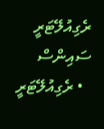ރެގިއުލޭޓަރީ ސައިންސް
  • ރެގިއުލޭޓަރީ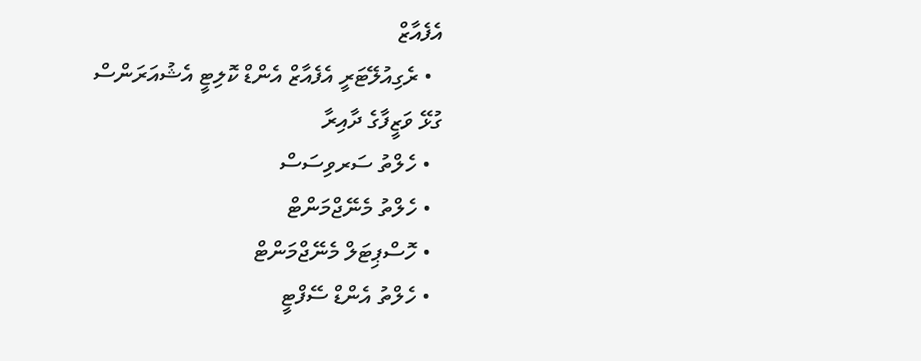އެފެއާޒް
  • ރެގިއުލޭޓަރީ އެފެއާޒް އެންޑް ކޮލިޓީ އެޝުއަރަންސް
ގުޅޭ ވަޒީފާގެ ދާއިރާ
  • ހެލްތު ސަރވިސަސް
  • ހެލްތު މެނޭޖްމަންޓް
  • ހޮސްޕިޓަލް މެނޭޖްމަންޓް
  • ހެލްތު އެންޑް ސޭފްޓީ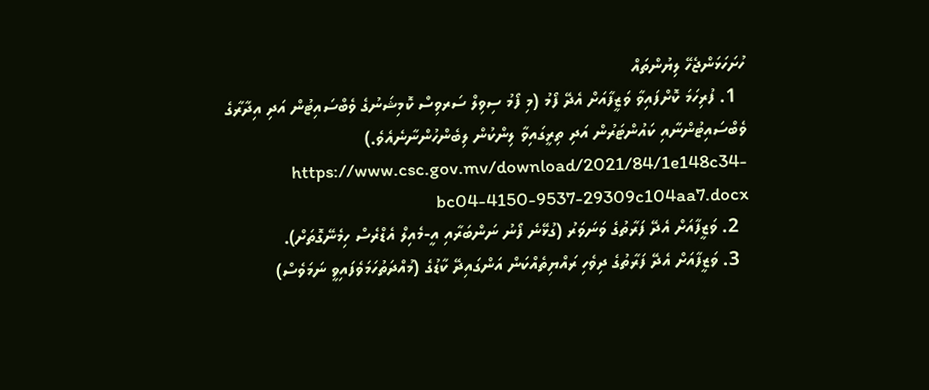ހުށަހަޅަންޖެހޭ ލިޔުންތައް
  1. ފުރިހަމަ ކޮށްފައިވާ ވަޒީފާއަށް އެދޭ ފޯމު (މި ފޯމު ސިވިލް ސަރވިސް ކޮމިޝަނުގެ ވެބްސައިޓުން އަދި އިދާރާގެ ވެބްސައިޓުންނާއި ކައުންޓަރުން އަދި ތިރީގައިވާ ލިންކުން ލިބެންހުންނާނެއެވެ.)  https://www.csc.gov.mv/download/2021/84/1e148c34-bc04-4150-9537-29309c104aa7.docx
  2. ވަޒީފާއަށް އެދޭ ފަރާތުގެ ވަނަވަރު (ގުޅޭނެ ފޯނު ނަންބަރާއި އީ-މެއިލް އެޑްރެސް ހިމެނޭގޮތަށް).
  3. ވަޒީފާއަށް އެދޭ ފަރާތުގެ ދިވެހި ރައްޔިތެއްކަން އަންގައިދޭ ކާޑުގެ (މުއްދަތުހަމަވެފައިވީ ނަމަވެސް)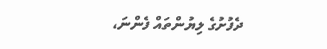ދެފުށުގެ ލިޔުންތައް ފެންނަ،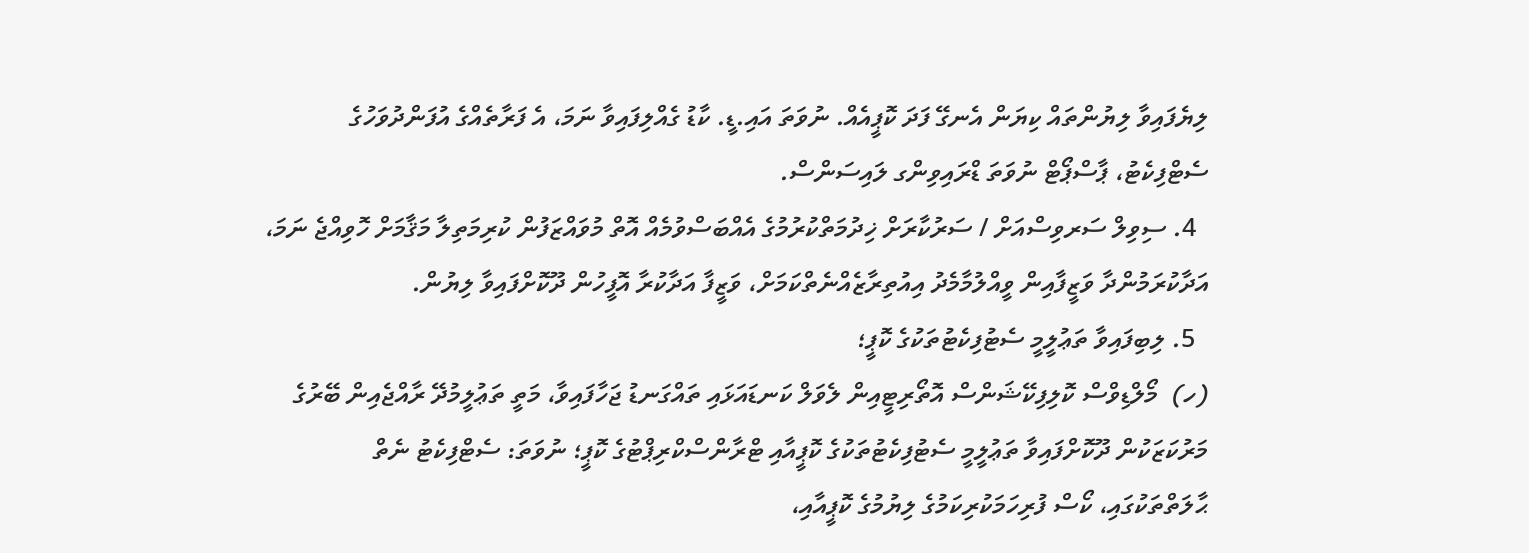ލިޔެފައިވާ ލިޔުންތައް ކިޔަން އެނގޭ ފަދަ ކޮޕީއެއް. ނުވަތަ އައި.ޑީ. ކާޑު ގެއްލިފައިވާ ނަމަ، އެ ފަރާތެއްގެ އުފަންދުވަހުގެ ސެޓްފިކެޓު، ޕާސްޕޯޓް ނުވަތަ ޑްރައިވިންގ ލައިސަންސް.
  4. ސިވިލް ސަރވިސްއަށް / ސަރުކާރަށް ޚިދުމަތްކުރުމުގެ އެއްބަސްވުމެއް އޮތް މުވައްޒަފުން ކުރިމަތިލާ މަޤާމަށް ހޮވިއްޖެ ނަމަ، އަދާކުރަމުންދާ ވަޒީފާއިން ވީއްލުމާމެދު އިއުތިރާޒެއްނެތްކަމަށް، ވަޒީފާ އަދާކުރާ އޮފީހުން ދޫކޮށްފައިވާ ލިޔުން.
  5. ލިބިފައިވާ ތަޢުލީމީ ސެޓުފިކެޓުތަކުގެ ކޮޕީ؛
(ހ)  މޯލްޑިވްސް ކޮލިފިކޭޝަންސް އޮތޯރިޓީއިން ލެވަލް ކަނޑައަޅައި ތައްގަނޑު ޖަހާފައިވާ، މަތީ ތަޢުލީމުދޭ ރާއްޖެއިން ބޭރުގެ މަރުކަޒަކުން ދޫކޮށްފައިވާ ތަޢުލީމީ ސެޓުފިކެޓުތަކުގެ ކޮޕީއާއި ޓްރާންސްކްރިޕްޓުގެ ކޮޕީ؛ ނުވަތަ: ސެޓްފިކެޓު ނެތް ޙާލަތްތަކުގައި، ކޯސް ފުރިހަމަކުރިކަމުގެ ލިޔުމުގެ ކޮޕީއާއި،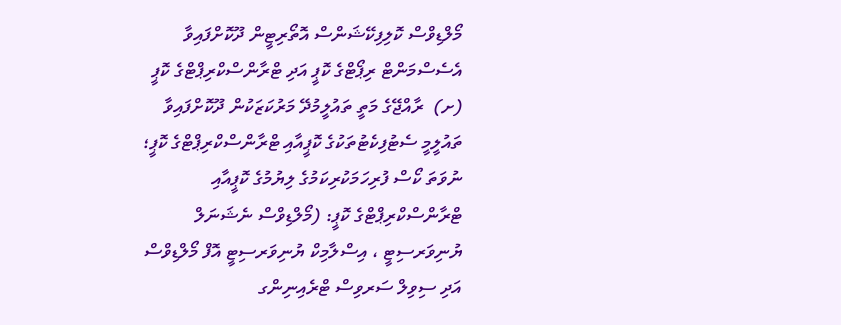މޯލްޑިވްސް ކޮލިފިކޭޝަންސް އޮތޯރިޓީން ދޫކޮށްފައިވާ އެސެސްމަންޓް ރިޕޯޓްގެ ކޮޕީ އަދި ޓްރާންސްކްރިޕްޓްގެ ކޮޕީ
(ށ)  ރާއްޖޭގެ މަތީ ތައުލީމުދޭ މަރުކަޒަކުން ދޫކޮށްފައިވާ ތައުލީމީ ސެޓުފިކެޓުތަކުގެ ކޮޕީއާއި ޓްރާންސްކްރިޕްޓްގެ ކޮޕީ؛ ނުވަތަ ކޯސް ފުރިހަމަކުރިކަމުގެ ލިޔުމުގެ ކޮޕީއާއި ޓްރާންސްކްރިޕްޓްގެ ކޮޕީ: (މޯލްޑިވްސް ނެޝަނަލް ޔުނިވަރސިޓީ ، އިސްލާމިކް ޔުނިވަރސިޓީ އޮފް މޯލްޑިވްސް އަދި ސިވިލް ސަރވިސް ޓްރެއިނިންގ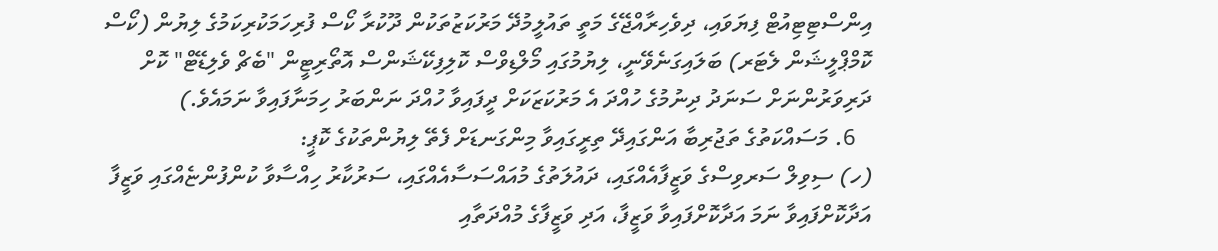އިންސްޓިޓިއުޓް ފިޔަވައި، ދިވެހިރާއްޖޭގެ މަތީ ތައުލީމުދޭ މަރުކަޒުތަކުން ދޫކުރާ ކޯސް ފުރިހަމަކުރިކަމުގެ ލިޔުން (ކޯސް ކޮމްޕްލީޝަން ލެޓަރ) ބަލައިގަނެވޭނީ، ލިޔުމުގައި މޯލްޑިވްސް ކޮލިފިކޭޝަންސް އޮތޯރިޓީން "ބެޗް ވެލިޑޭޓް" ކޮށް ދަރިވަރުންނަށް ސަނަދު ދިނުމުގެ ހުއްދަ އެ މަރުކަޒަކަށް ދީފައިވާ ހުއްދަ ނަންބަރު ހިމަނާފައިވާ ނަމައެވެ.)
   6. މަސައްކަތުގެ ތަޖުރިބާ އަންގައިދޭ ތިރީގައިވާ މިންގަނޑަށް ފެތޭ ލިޔުންތަކުގެ ކޮޕީ:
(ހ) ސިވިލް ސަރވިސްގެ ވަޒީފާއެއްގައި، ދައުލަތުގެ މުއައްސަސާއެއްގައި، ސަރުކާރު ހިއްސާވާ ކުންފުންޏެއްގައި ވަޒީފާ އަދާކޮށްފައިވާ ނަމަ އަދާކޮށްފައިވާ ވަޒީފާ، އަދި ވަޒީފާގެ މުއްދަތާއި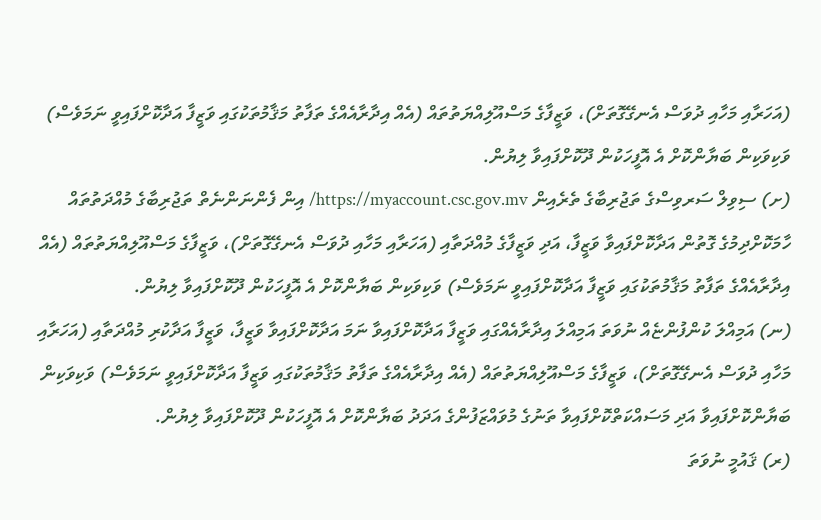(އަހަރާއި މަހާއި ދުވަސް އެނގޭގޮތަށް)، ވަޒީފާގެ މަސްއޫލިއްޔަތުތައް (އެއް އިދާރާއެއްގެ ތަފާތު މަޤާމުތަކުގައި ވަޒީފާ އަދާކޮށްފައިވީ ނަމަވެސް) ވަކިވަކިން ބަޔާންކޮށް އެ އޮފީހަކުން ދޫކޮށްފައިވާ ލިޔުން.
(ށ) ސިވިލް ސަރވިސްގެ ތަޖުރިބާގެ ތެރެއިން https://myaccount.csc.gov.mv/ އިން ފެންނަންނެތް ތަޖުރިބާގެ މުއްދަތުތައް ހާމަކޮށްދިމުގެ ގޮތުން އަދާކޮށްފައިވާ ވަޒީފާ، އަދި ވަޒީފާގެ މުއްދަތާއި (އަހަރާއި މަހާއި ދުވަސް އެނގޭގޮތަށް)، ވަޒީފާގެ މަސްއޫލިއްޔަތުތައް (އެއް އިދާރާއެއްގެ ތަފާތު މަޤާމުތަކުގައި ވަޒީފާ އަދާކޮށްފައިވީ ނަމަވެސް) ވަކިވަކިން ބަޔާންކޮށް އެ އޮފީހަކުން ދޫކޮށްފައިވާ ލިޔުން.
(ނ) އަމިއްލަ ކުންފުންޏެއް ނުވަތަ އަމިއްލަ އިދާރާއެއްގައި ވަޒީފާ އަދާކޮށްފައިވާ ނަމަ އަދާކޮށްފައިވާ ވަޒީފާ، ވަޒީފާ އަދާކުރި މުއްދަތާއި (އަހަރާއި މަހާއި ދުވަސް އެނގޭގޮތަށް)، ވަޒީފާގެ މަސްއޫލިއްޔަތުތައް (އެއް އިދާރާއެއްގެ ތަފާތު މަޤާމުތަކުގައި ވަޒީފާ އަދާކޮށްފައިވީ ނަމަވެސް) ވަކިވަކިން ބަޔާންކޮށްފައިވާ އަދި މަސައްކަތްކޮށްފައިވާ ތަނުގެ މުވައްޒަފުންގެ އަދަދު ބަޔާންކޮށް އެ އޮފީހަކުން ދޫކޮށްފައިވާ ލިޔުން.
(ރ) ޤައުމީ ނުވަތަ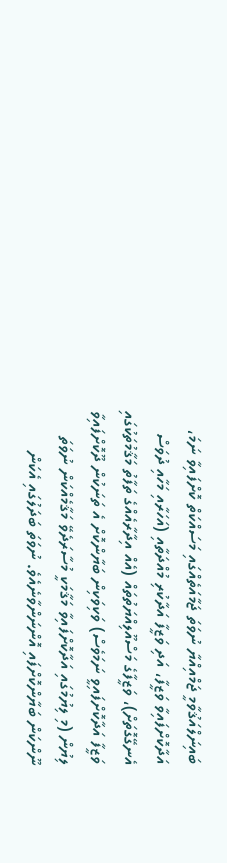ބައިނަލްއަޤުވާމީ ޖަމްއިއްޔާ ނުވަތަ ޖަމާއަތެއްގައި މަސައްކަތް ކޮށްފައިވާ ނަމަ، އަދާކޮށްފައިވާ ވަޒީފާ، އަދި ވަޒީފާ އަދާކުރި މުއްދަތާއި (އަހަރާއި މަހާއި ދުވަސް އެނގޭގޮތަށް)، ވަޒީފާގެ މަސްއޫލިއްޔަތުތައް (އެއް އިދާރާއެއްގެ ތަފާތު މަޤާމުތަކުގައި ވަޒީފާ އަދާކޮށްފައިވީ ނަމަވެސް) ވަކިވަކިން ބަޔާންކޮށް އެ ތަނަކުން ދޫކޮށްފައިވާ ލިޔުން (މި ލިޔުމުގައި އަދާކޮށްފައިވާ މަޤާމަކީ މުސާރަދެވޭ މަޤާމެއްކަން ނުވަތަ ނޫންކަން ބަޔާންކޮށްފައި އޮންނަންވާނެއެވެ. ނުވަތަ ބަދަލުގައި އެކަން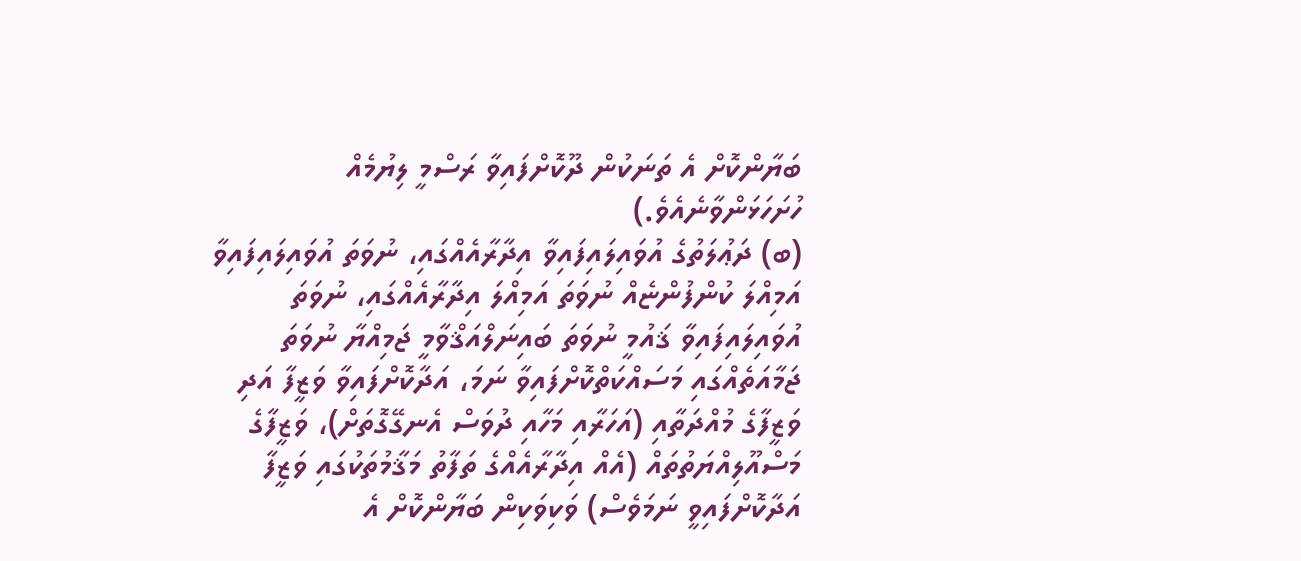ބަޔާންކޮށް އެ ތަނަކުން ދޫކޮށްފައިވާ ރަސްމީ ލިޔުމެއް ހުށަހަޅަންވާނެއެވެ.)
(ބ) ދަޢުލަތުގެ އުވައިލައިފައިވާ އިދާރާއެއްގައި، ނުވަތަ އުވައިލައިފައިވާ އަމިއްލަ ކުންފުންޏެއް ނުވަތަ އަމިއްލަ އިދާރާއެއްގައި، ނުވަތަ އުވައިލައިފައިވާ ޤައުމީ ނުވަތަ ބައިނަލްއަޤްވާމީ ޖަމިއްޔާ ނުވަތަ ޖަމާއަތެއްގައި މަސައްކަތްކޮށްފައިވާ ނަމަ، އަދާކޮށްފައިވާ ވަޒީފާ އަދި ވަޒީފާގެ މުއްދަތާއި (އަހަރާއި މަހާއި ދުވަސް އެނގޭގޮތަށް)، ވަޒީފާގެ މަސްއޫލިއްޔަތުތައް (އެއް އިދާރާއެއްގެ ތަފާތު މަޤާމުތަކުގައި ވަޒީފާ އަދާކޮށްފައިވީ ނަމަވެސް) ވަކިވަކިން ބަޔާންކޮށް އެ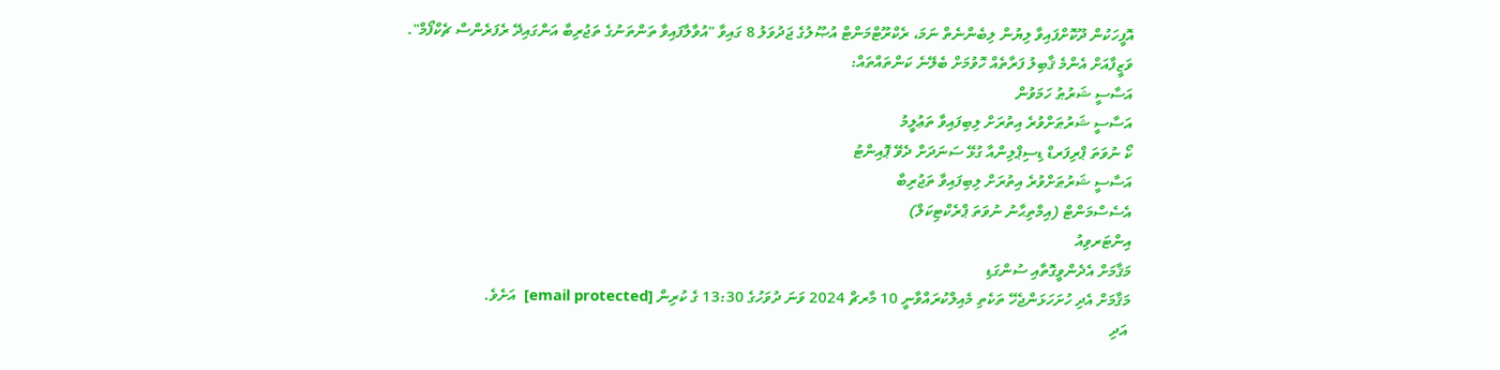އޮފީހަކުން ދޫކޮށްފައިވާ ލިޔުން ލިބެންނެތް ނަމަ، ރެކްރޫޓްމަންޓް އުޞޫލުގެ ޖަދުވަލު 8 ގައިވާ "އުވާލާފައިވާ ތަންތަނުގެ ތަޖުރިބާ އަންގައިދޭ ރެފަރެންސް ޗެކްފޯމް".
ވަޒީފާއަށް އެންމެ ޤާބިލު ފަރާތެއް ހޮވުމަށް ބެލޭނެ ކަންތައްތައް:
އަސާސީ ޝަރުޠު ހަމަވުން
އަސާސީ ޝަރުޠަށްވުރެ އިތުރަށް ލިބިފައިވާ ތަޢުލީމު
ކޯ ނުވަތަ ޕްރިފަރޑް ޑިސިޕްލިންއާ ގުޅޭ ސަނަދަށް ދެވޭ ޕޮއިންޓު
އަސާސީ ޝަރުޠަށްވުރެ އިތުރަށް ލިބިފައިވާ ތަޖުރިބާ
އެސެސްމަންޓް (އިމްތިޙާނު ނުވަތަ ޕްރެކްޓިކަލް)
އިންޓަރވިއު
މަޤާމަށް އެދެންވީގޮތާއި ސުންގަޑި
މަޤާމަށް އެދި ހުށަހަޅަންޖެހޭ ތަކެތި މެއިލްކުރައްވާނީ 10 މާރޗް 2024 ވަނަ ދުވަހުގެ 13:30 ގެ ކުރިން [email protected]  އަށެވެ.
 އަދި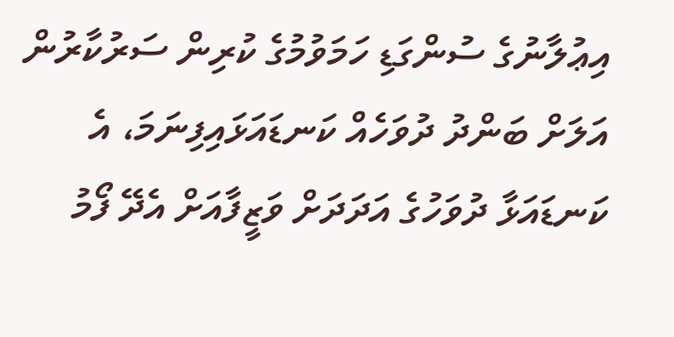އިޢުލާނުގެ ސުންގަޑި ހަމަވުމުގެ ކުރިން ސަރުކާރުން އަލަށް ބަންދު ދުވަހެއް ކަނޑައަޅައިފިނަމަ، އެ ކަނޑައަޅާ ދުވަހުގެ އަދަދަށް ވަޒީފާއަށް އެދޭ ފޯމު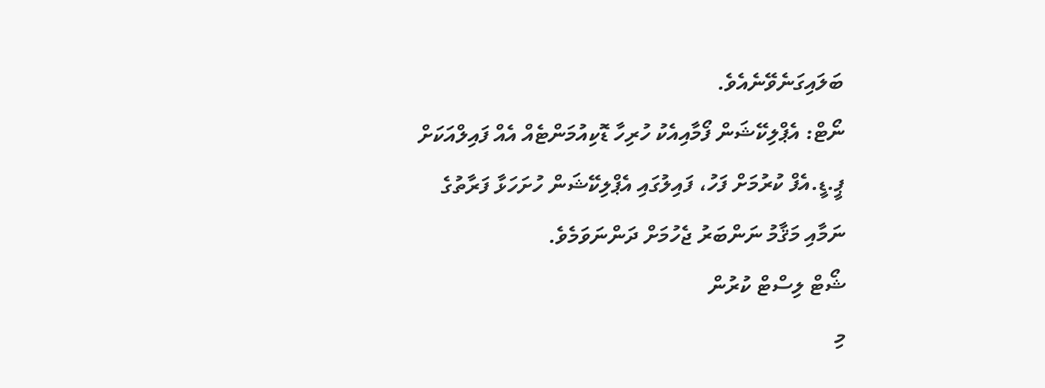ބަލައިގަނެވޭނެއެވެ.
ނޯޓް: އެޕްލިކޭޝަން ފޯމާއިއެކު ހުރިހާ ޑޮކިއުމަންޓެއް އެއް ފައިލްއަކަށް ޕީ.ޑީ.އެފް ކުރުމަށް ފަހު، ފައިލުގައި އެޕްލިކޭޝަން ހުށަހަޅާ ފަރާތުގެ ނަމާއި މަޤާމު ނަންބަރު ޖެހުމަށް ދަންނަވަމެވެ.
ޝޯޓް ލިސްޓް ކުރުން
މި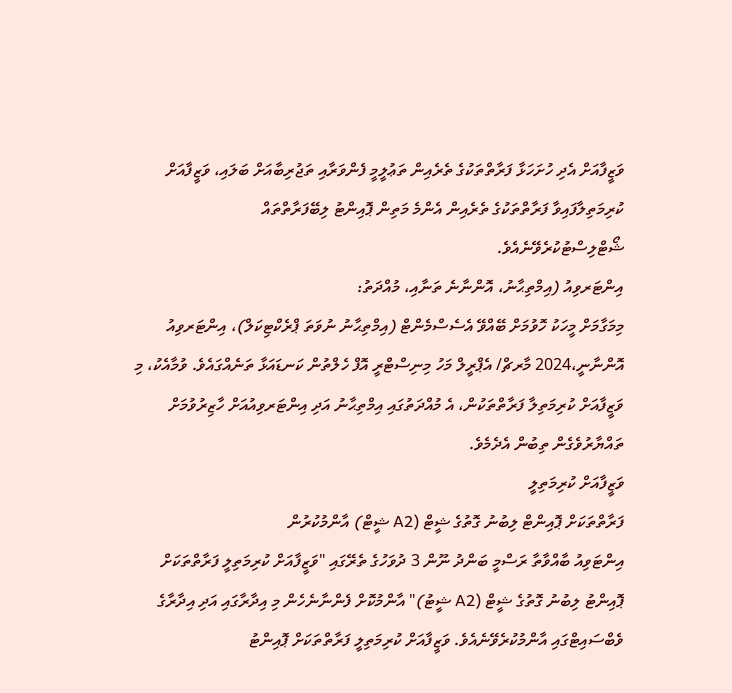ވަޒީފާއަށް އެދި ހުށަހަޅާ ފަރާތްތަކުގެ ތެރެއިން ތަޢުލީމީ ފެންވަރާއި ތަޖުރިބާއަށް ބަލައި، ވަޒީފާއަށް ކުރިމަތިލާފައިވާ ފަރާތްތަކުގެ ތެރެއިން އެންމެ މަތިން ޕޮއިންޓު ލިބޭފަރާތްތައް ޝޯޓްލިސްޓުކުރެވޭނެއެވެ.
އިންޓަރވިއު (އިމްތިޙާނު، އޮންނާނެ ތަނާއި، މުއްދަތު:
މިމަގާމަށް މީހަކު ހޮވުމަށް ބޭއްވޭ އެސެސްމެންޓް (އިމްތިޙާނު ނުވަތަ ޕްރެކްޓިކަލް)، އިންޓަރވިއު އޮންނާނީ،2024 މާރޗް/ އެޕްރީލް މަހު މިނިސްޓްރީ އޮފް ހެލްތުން ކަނޑައަޅާ ތަނެއްގައެވެ. ވުމާއެކު، މި ވަޒީފާއަށް ކުރިމަތިލާ ފަރާތްތަކުން، އެ މުއްދަތުގައި އިމްތިޙާނު އަދި އިންޓަރވިއުއަށް ހާޒިރުވުމަށް ތައްޔާރުވެގެން ތިބުން އެދެމެވެ.
ވަޒީފާއަށް ކުރިމަތިލީ
ފަރާތްތަކަށް ޕޮއިންޓް ލިބުނު ގޮތުގެ ޝީޓް (A2 ޝީޓް) އާންމުކުރުން
އިންޓަވިއު ބާއްވާތާ ރަސްމީ ބަންދު ނޫން 3 ދުވަހުގެ ތެރޭގައި "ވަޒީފާއަށް ކުރިމަތިލީ ފަރާތްތަކަށް ޕޮއިންޓު ލިބުނު ގޮތުގެ ޝީޓް (A2 ޝީޓު)" އާންމުކޮށް ފެންނާނެހެން މި އިދާރާގައި އަދި އިދާރާގެ ވެބްސައިޓްގައި އާންމުކުރެވޭނެއެވެ. ވަޒީފާއަށް ކުރިމަތިލީ ފަރާތްތަކަށް ޕޮއިންޓު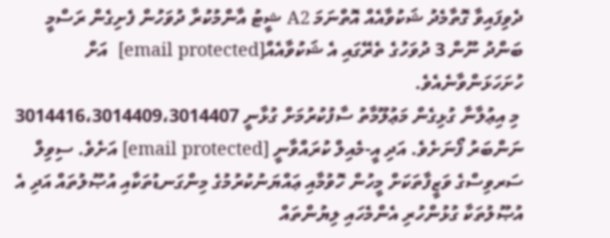ދެވިފައިވާ ގޮތާމެދު ޝަކުވާއެއް އޮތްނަމަ A2 ޝީޓު އާންމުކުރާ ދުވަހުން ފެށިގެން ރަސްމީ ބަންދު ނޫން 3 ދުވަހުގެ ތެރޭގައި އެ ޝަކުވާއެއް[email protected]  އަށް ހުށަހަޅަންވާނެއެވެ.
 މި އިޢުލާނާ ގުޅިގެން މަޢުލޫމާތު ސާފުކުރުމަށް ގުޅާނީ 3014416،3014409،3014407 ނަންބަރު ފޯނަށެވެ. އަދި އީ-މެއިލް ކުރައްވާނީ [email protected] އަށެވެ. ސިވިލް ސަރވިސްގެ ވަޒީފާތަކަށް މީހުން ހޮވުމާއި ޢައްޔަނުކުރުމުގެ މިންގަނޑުތަކާއި އުޞޫލުތައް އަދި އެ އުޞޫލުތަކާ ގުޅުންހުރި އެންމެހައި ލިޔުންތައް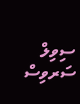ސިވިލް ސަރވިސް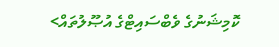ކޮމިޝަނުގެ ވެބްސައިޓްގެ އުޞޫލުތައް>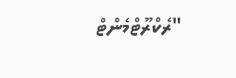"ރެކްރޫޓްމެންޓް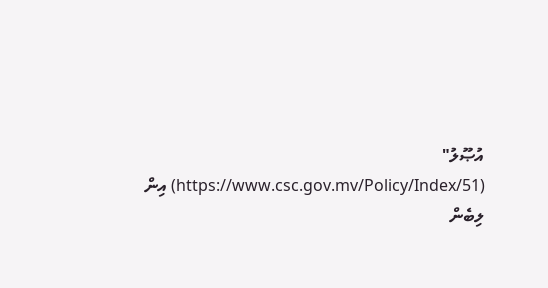އުޞޫލު" (https://www.csc.gov.mv/Policy/Index/51) އިން ލިބެން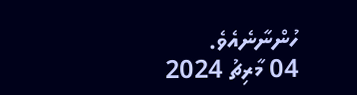ހުންނާނެއެވެ.
04 މާރިޗު 2024